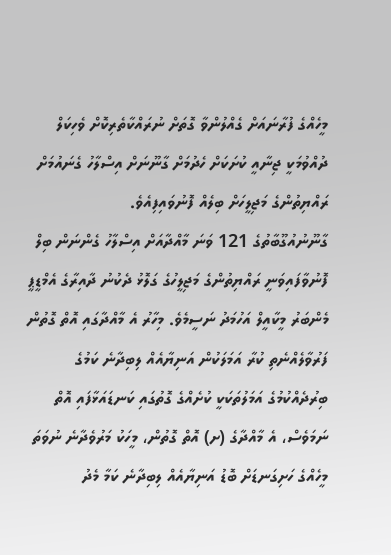މީހެއްގެ ފުރާނައަށް ގެއްލުންވާ ގޮތަށް ނުރައްކާތެރިކޮށް ވެހިކަލް ދުއްވުމަކީ ޖިނާއީ ކުށަކަށް ހެދުމަށް ގާނޫނަށް އިސްލާހު ގެނައުމަށް ރައްޔިތުންގެ މަޖިލީހަށް ބިލެއް ފޮނުވައިފިއެވެ.
ގާނޫނުއުގޫބާތުގެ 121 ވަނަ މާއްދާއަށް އިސްލާހު ގެންނަން ބިލް ފޮނުވާފައިވަނީ ރައްޔިތުންގެ މަޖިލީހުގެ ގަލޮޅު ދެކުނު ދާއިރާގެ އެމްޑީޕީ މެންބަރު މީކާއީލް އަހުމަދު ނަސީމެވެ. މިހާރު އެ މާއްދާގައި އޮތް ގޮތުން ފަރުވާލެއްނެތި ކުރާ އަމަލަކުން އަނިޔާއެއް ލިބިދާނެ ކަމުގެ ބިރުދެއްކުމުގެ އަމަލުތަކަކީ ކުށެއްގެ ގޮތުގައި ކަނޑައަޅާފައި އޮތް ނަމަވެސް، އެ މާއްދާގެ (ށ) އޮތް ގޮތުން، މީހަކު މަރުވެދާނެ ނުވަތަ މީހެއްގެ ހަށިގަނޑަށް ބޮޑު އަނިޔާއެއް ލިބިދާނެ ކަމާ މެދު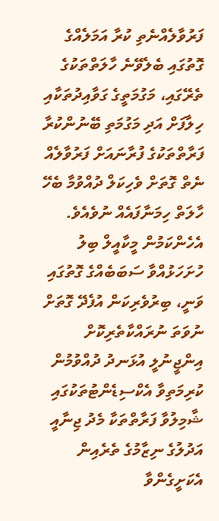ފަރުވާލެއްނެތި ކުރާ އަމަލެއްގެ ގޮތުގައި ބެލެވޭނެ ހާލަތްތަކުގެ ތެރޭގައި، މަގުމަތީގެ ގަވާއިދުތަކާއި ހިލާފަށް އަދި މަގުމަތި ބޭނުންކުރާ ފަރާތްތަކުގެ ފުރާނައަށް ފަރުވާލެއް ނެތް ގޮތަށް ވެހިކަލް ދުއްވުމާ ބެހޭ ހާލަތް ހިމަނާފައެއް ނުވެއެވެ.
އެހެންކަމުން މީކާއީލް ބިލު ހުށަހަޅުއްވާ ސަބަބެއްގެ ގޮތުގައި ވަނީ، ބިރުވެރިކަން އުފެދޭ ގޮތަށް ނުވަތަ ނުރައްކާތެރިކޮށް އިންޖީނުލީ އުޅަނދު ދުއްވުމުން ކުރިމަތިވާ އެކްސިޑެންޓުތަކުގައި ޝާމިލުވާ ފަރާތްތަކާ މެދު ޖިނާއީ އަދުލުގެ ނިޒާމުގެ ތެރެއިން އެކަށީގެންވާ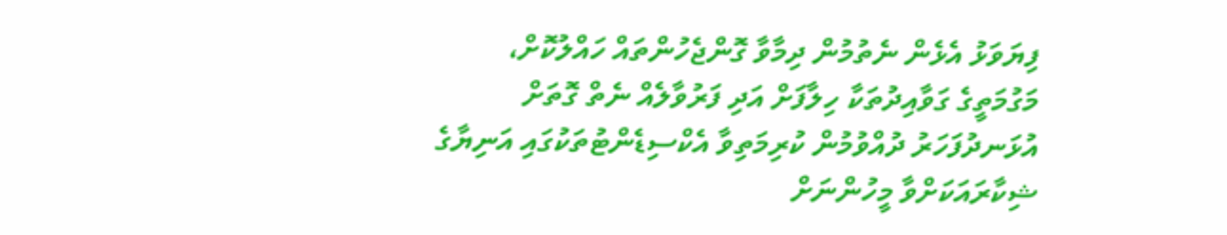ފިޔަވަޅު އެޅެން ނެތުމުން ދިމާވާ ގޮންޖެހުންތައް ހައްލުކޮށް، މަގުމަތީގެ ގަވާއިދުތަކާ ހިލާފަށް އަދި ފަރުވާލެއް ނެތް ގޮތަށް އުޅަނދުފަހަރު ދުއްވުމުން ކުރިމަތިވާ އެކްސިޑެންޓުތަކުގައި އަނިޔާގެ ޝިކާރައަކަށްވާ މީހުންނަށް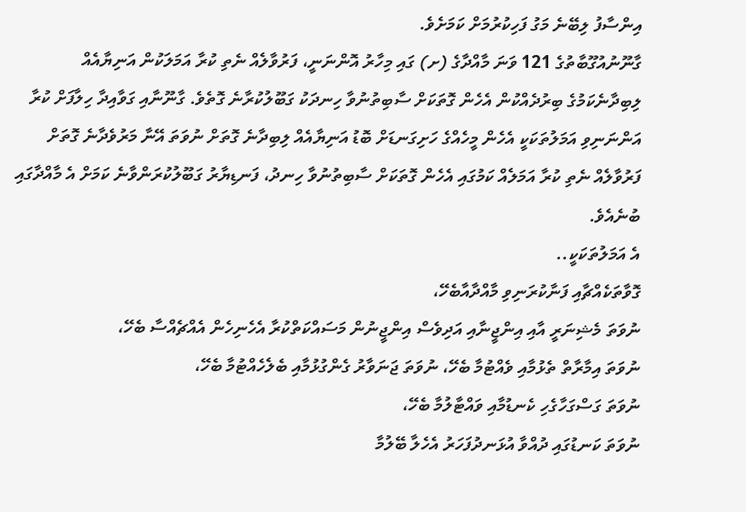އިންސާފު ލިބޭނެ މަގު ފަހިކުރުމަށް ކަމަށެވެ.
ގާނޫނުއުގޫބާތުގެ 121 ވަނަ މާއްދާގެ (ށ) ގައި މިހާރު އޮންނަނީ، ފަރުވާލެއް ނެތި ކުރާ އަމަލަކުން އަނިޔާއެއް ލިބިދާނެކަމުގެ ބިރުދެއްކުން އެހެން ގޮތަކަށް ސާބިތުނުވާ ހިނދަކު ގަބޫލުކުރާނެ ގޮތެވެ. ގާނޫނާއި ގަވާއިދާ ހިލާފަށް ކުރާ އަންނަނިވި އަމަލުތަކަކީ އެހެން މީހެއްގެ ހަށިގަނޑަށް ބޮޑު އަނިޔާއެއް ލިބިދާނެ ގޮތަށް ނުވަތަ އޭނާ މަރުވެދާނެ ގޮތަށް ފަރުވާލެއް ނެތި ކުރާ އަމަލެއް ކަމުގައި އެހެން ގޮތަކަށް ސާބިތުނުވާ ހިނދު، ފަނޑިޔާރު ގަބޫލުކުރަންވާނެ ކަމަށް އެ މާއްދާގައި ބުނެއެވެ.
އެ އަމަލުތަކަކީ..
ގޮވާތަކެއްޗާއި ފަނާކުރަނިވި މާއްދާއާބެހޭ،
ނުވަތަ މެޝިނަރީ އާއި އިންޖީނާއި އަދިވެސް އިންޖީނުން މަސައްކަތްކުރާ އެހެނިހެން އެއްޗެއްސާ ބެހޭ،
ނުވަތަ އިމާރާތް ތެޅުމާއި ވެއްޓުމާ ބެހޭ، ނުވަތަ ޖަނަވާރު ގެންގުޅުމާއި ބެލެހެއްޓުމާ ބެހޭ،
ނުވަތަ ގަސްގަހާގެހި ކެނޑުމާއި ވައްޓާލުމާ ބެހޭ،
ނުވަތަ ކަނޑުގައި ދުއްވާ އުޅަނދުފަހަރު އެހެލާ ބޭލުމާ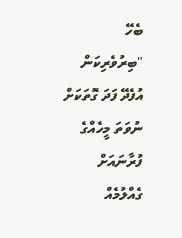ބެހޭ
"ބިރުވެރިކަން އުފެދޭ ފަދަ ގޮތަކަށް ނުވަތަ މީހެއްގެ ފުރާނައަށް ގެއްލުމެއް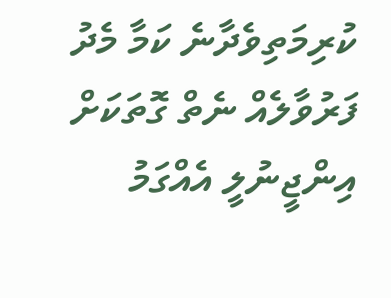ކުރިމަތިވެދާނެ ކަމާ މެދު ފަރުވާލެއް ނެތް ގޮތަކަށް އިންޖީނުލީ އެއްގަމު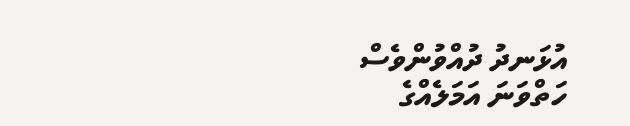އުޅަނދު ދުއްވުންވެސް ހަތްވަނަ އަމަލެއްގެ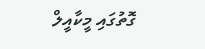ގޮތުގައި މީކާއީލް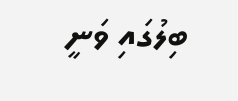ބިލުގައި ވަނީ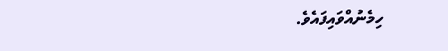ހިމެނުއްވައިފައެވެ.